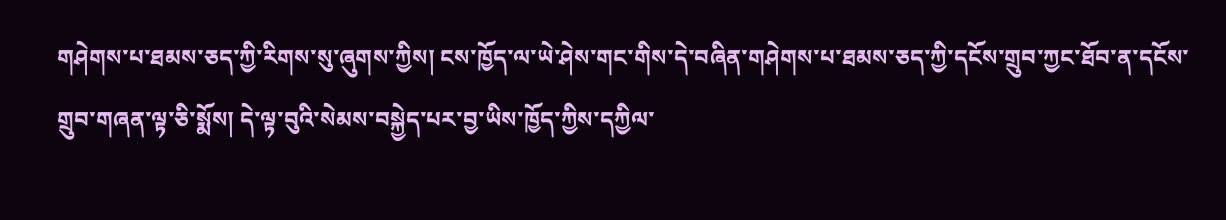གཤེགས་པ་ཐམས་ཅད་ཀྱི་རིགས་སུ་ཞུགས་ཀྱིས། ངས་ཁྱོད་ལ་ཡེ་ཤེས་གང་གིས་དེ་བཞིན་གཤེགས་པ་ཐམས་ཅད་ཀྱི་དངོས་གྲུབ་ཀྱང་ཐོབ་ན་དངོས་གྲུབ་གཞན་ལྟ་ཅི་སྨོས། དེ་ལྟ་བུའི་སེམས་བསྐྱེད་པར་བྱ་ཡིས་ཁྱོད་ཀྱིས་དཀྱིལ་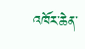འཁོར་ཆེན་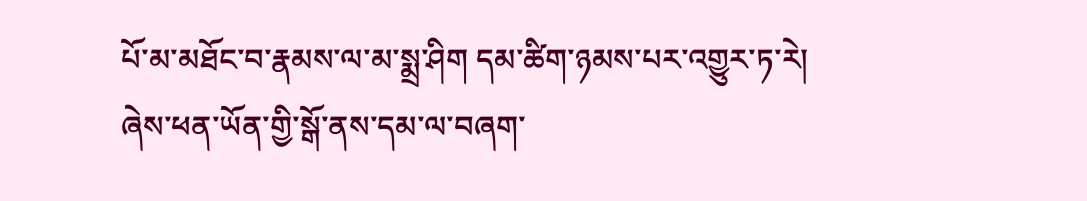པོ་མ་མཐོང་བ་རྣམས་ལ་མ་སྨྲ་ཤིག དམ་ཚིག་ཉམས་པར་འགྱུར་ཏ་རེ། ཞེས་ཕན་ཡོན་གྱི་སྒོ་ནས་དམ་ལ་བཞག་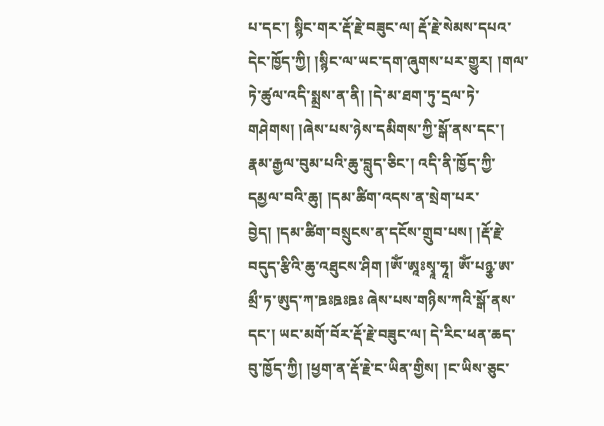པ་དང་། སྙིང་གར་རྡོ་རྗེ་བཟུང་ལ། རྡོ་རྗེ་སེམས་དཔའ་དེང་ཁྱོད་ཀྱི། །སྙིང་ལ་ཡང་དག་ཞུགས་པར་གྱུར། །གལ་ཏེ་ཚུལ་འདི་སྨྲས་ན་ནི། །དེ་མ་ཐག་ཏུ་དྲལ་ཏེ་གཤེགས། །ཞེས་པས་ཉེས་དམིགས་ཀྱི་སྒོ་ནས་དང་། རྣམ་རྒྱལ་བུམ་པའི་ཆུ་བླུད་ཅིང་། འདི་ནི་ཁྱོད་ཀྱི་དམྱལ་བའི་ཆུ། །དམ་ཚིག་འདས་ན་སྲེག་པར་བྱེད། །དམ་ཚིག་བསྲུངས་ན་དངོས་གྲུབ་པས། །རྡོ་རྗེ་བདུད་རྩིའི་ཆུ་འཐུངས་ཤིག །ཨོཾ་ཨཱཿསྭཱ་ཧཱ། ཨོཾ་པཉྩ་ཨ་མྲྀ་ཏ་ཨུད་ཀ་ཋཿཋཿཋཿ ཞེས་པས་གཉིས་ཀའི་སྒོ་ནས་དང་། ཡང་མགོ་བོར་རྡོ་རྗེ་བཟུང་ལ། དེ་རིང་ཕན་ཆད་བུ་ཁྱོད་ཀྱི། །ཕྱག་ན་རྡོ་རྗེ་ང་ཡིན་གྱིས། །ང་ཡིས་ཅུང་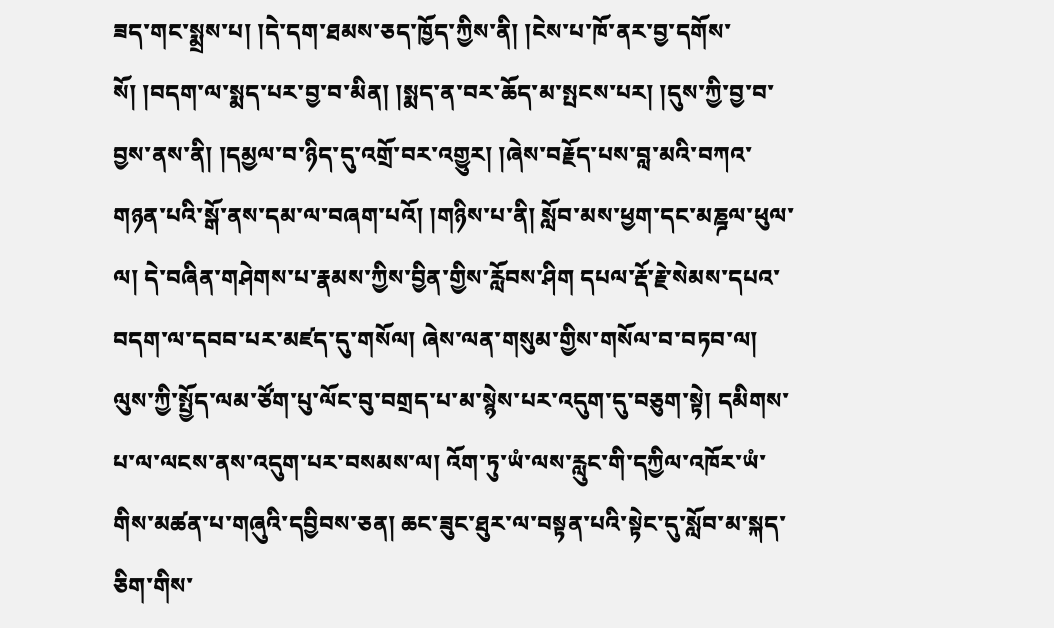ཟད་གང་སྨྲས་པ། །དེ་དག་ཐམས་ཅད་ཁྱོད་ཀྱིས་ནི། །ངེས་པ་ཁོ་ནར་བྱ་དགོས་སོ། །བདག་ལ་སྨད་པར་བྱ་བ་མིན། །སྨད་ན་བར་ཆོད་མ་སྤངས་པར། །དུས་ཀྱི་བྱ་བ་བྱས་ནས་ནི། །དམྱལ་བ་ཉིད་དུ་འགྲོ་བར་འགྱུར། །ཞེས་བརྗོད་པས་བླ་མའི་བཀའ་གཉན་པའི་སྒོ་ནས་དམ་ལ་བཞག་པའོ། །གཉིས་པ་ནི། སློབ་མས་ཕྱག་དང་མཎྜལ་ཕུལ་ལ། དེ་བཞིན་གཤེགས་པ་རྣམས་ཀྱིས་བྱིན་གྱིས་རློབས་ཤིག དཔལ་རྡོ་རྗེ་སེམས་དཔའ་བདག་ལ་དབབ་པར་མཛད་དུ་གསོལ། ཞེས་ལན་གསུམ་གྱིས་གསོལ་བ་བཏབ་ལ། ལུས་ཀྱི་སྤྱོད་ལམ་ཙོག་པུ་ལོང་བུ་བགྲད་པ་མ་སྙེས་པར་འདུག་དུ་བཅུག་སྟེ། དམིགས་པ་ལ་ལངས་ནས་འདུག་པར་བསམས་ལ། འོག་ཏུ་ཡཾ་ལས་རླུང་གི་དཀྱིལ་འཁོར་ཡཾ་གིས་མཚན་པ་གཞུའི་དབྱིབས་ཅན། ཆང་ཟུང་ཐུར་ལ་བསྟན་པའི་སྟེང་དུ་སློབ་མ་སྐད་ཅིག་གིས་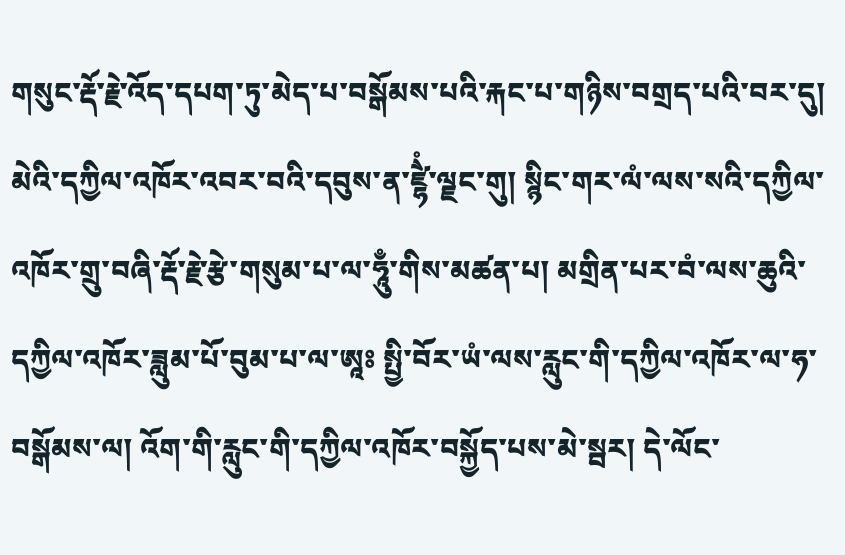གསུང་རྡོ་རྗེ་འོད་དཔག་ཏུ་མེད་པ་བསྒོམས་པའི་རྐང་པ་གཉིས་བགྲད་པའི་བར་དུ། མེའི་དཀྱིལ་འཁོར་འབར་བའི་དབུས་ན་ཛྷཻཾ་ལྗང་གུ། སྙིང་གར་ལཾ་ལས་སའི་དཀྱིལ་འཁོར་གྲུ་བཞི་རྡོ་རྗེ་རྩེ་གསུམ་པ་ལ་ཧཱུྃ་གིས་མཚན་པ། མགྲིན་པར་བཾ་ལས་ཆུའི་དཀྱིལ་འཁོར་ཟླུམ་པོ་བུམ་པ་ལ་ཨཱཿ སྤྱི་བོར་ཡཾ་ལས་རླུང་གི་དཀྱིལ་འཁོར་ལ་ཧ་བསྒོམས་ལ། འོག་གི་རླུང་གི་དཀྱིལ་འཁོར་བསྐྱོད་པས་མེ་སྦར། དེ་ལོང་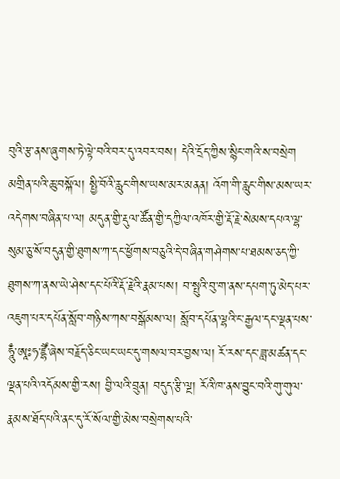བུའི་རྩ་ནས་ཞུགས་ཏེ་ལྟེ་བའི་བར་དུ་འབར་བས། དེའི་དྲོད་ཀྱིས་སྙིང་གའི་ས་བསྲེག མགྲིན་པའི་ཆུ་བསྐོལ། སྤྱི་བོའི་རླུང་གིས་ཡས་མར་མནན། འོག་གི་རླུང་གིས་མས་ཡར་འདེགས་བཞིན་པ་ལ། མདུན་གྱི་རྡུལ་ཚོན་གྱི་དཀྱིལ་འཁོར་གྱི་རྡོ་རྗེ་སེམས་དཔའ་ལྷ་སུམ་ཅུ་སོ་བདུན་གྱི་ཐུགས་ཀ་དང་ཕྱོགས་བཅུའི་དེ་བཞིན་གཤེགས་པ་ཐམས་ཅད་ཀྱི་ཐུགས་ཀ་ནས་ཡེ་ཤེས་དང་པོའི་རྡོ་རྗེའི་རྣམ་པས། བ་སྤུའི་བུ་ག་ནས་དཔག་ཏུ་མེད་པར་འཇུག་པར་དཔོན་སློབ་གཉིས་ཀས་བསྒོམས་ལ། སློབ་དཔོན་ལྷའི་ང་རྒྱལ་དང་ལྡན་པས་ཧཱུྃ་ཨཱཿཧ་ཛྷཻཾ་ཞེས་བརྗོད་ཅིང་ཡང་ཡང་དུ་གསལ་བར་བྱས་ལ། རོ་རས་དང་ཟླ་མཚན་དང་ལྡན་པའི་འདོམས་གྱི་རས། བྱི་ལའི་བྲུན། བདུད་རྩི་ལྔ། རོའི་ཁ་ནས་བྱུང་བའི་གུ་གུལ་རྣམས་ཐོད་པའི་ནང་དུ་རོ་སོལ་གྱི་མེས་བསྲེགས་པའི་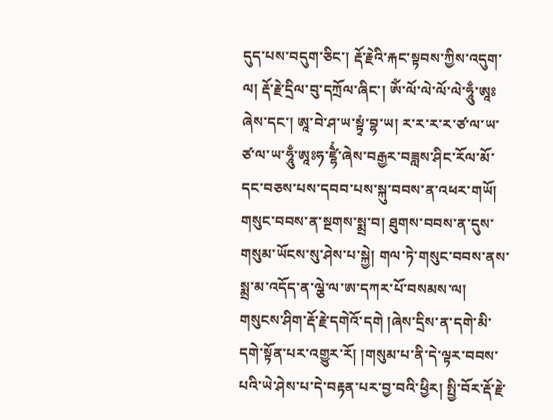དུད་པས་བདུག་ཅིང་། རྡོ་རྗེའི་རྐང་སྟབས་ཀྱིས་འདུག་ལ། རྡོ་རྗེ་དྲིལ་བུ་དཀྲོལ་ཞིང་། ཨོཾ་ལོ་ལེ་ལོ་ལེ་ཧཱུྃ་ཨཱཿཞེས་དང་། ཨཱ་བེ་ཤ་ཡ་སྟྭཾ་བྷ་ཡ། ར་ར་ར་ར་ཙ་ལ་ཡ་ཙ་ལ་ཡ་ཧཱུྃ་ཨཱཿཧ་ཛྷཻཾ་ཞེས་བརྒྱར་བཟླས་ཤིང་རོལ་མོ་དང་བཅས་པས་དབབ་པས་སྐུ་བབས་ན་འཕར་གཡོ། གསུང་བབས་ན་སྔགས་སྨྲ་བ། ཐུགས་བབས་ན་དུས་གསུམ་ཡོངས་སུ་ཤེས་པ་སྐྱེ། གལ་ཏེ་གསུང་བབས་ནས་སྨྲ་མ་འདོད་ན་ལྕེ་ལ་ཨ་དཀར་པོ་བསམས་ལ། གསུངས་ཤིག་རྡོ་རྗེ་དགེའོ་དགེ །ཞེས་དྲིས་ན་དགེ་མི་དགེ་སྟོན་པར་འགྱུར་རོ། །གསུམ་པ་ནི་དེ་ལྟར་བབས་པའི་ཡེ་ཤེས་པ་དེ་བརྟན་པར་བྱ་བའི་ཕྱིར། སྤྱི་བོར་རྡོ་རྗེ་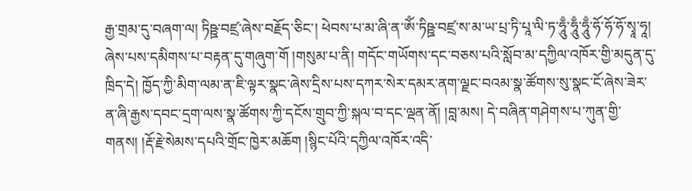རྒྱ་གྲམ་དུ་བཞག་ལ། ཏིཥྛ་བཛྲ་ཞེས་བརྗོད་ཅིང་། ཕེབས་པ་མ་ཞི་ན་ཨོཾ་ཏིཥྛ་བཛྲ་ས་མ་ཡ་པྲ་ཏི་པཱ་ལི་ཏ་ཧཱུྃ་ཧཱུྃ་ཧཱུྃ་ཧོ་ཧོ་ཧོ་སྭཱ་ཧཱ། ཞེས་པས་དམིགས་པ་བརྟན་དུ་གཞུག་གོ །གསུམ་པ་ནི། གདོང་གཡོགས་དང་བཅས་པའི་སློབ་མ་དཀྱིལ་འཁོར་གྱི་མདུན་དུ་ཁྲིད་དེ། ཁྱོད་ཀྱི་མིག་ལམ་ན་ཇི་ལྟར་སྣང་ཞེས་དྲིས་པས་དཀར་སེར་དམར་ནག་ལྗང་བའམ་སྣ་ཚོགས་སུ་སྣང་ངོ་ཞེས་ཟེར་ན་ཞི་རྒྱས་དབང་དྲག་ལས་སྣ་ཚོགས་ཀྱི་དངོས་གྲུབ་ཀྱི་སྐལ་བ་དང་ལྡན་ནོ། །བླ་མས། དེ་བཞིན་གཤེགས་པ་ཀུན་གྱི་གནས། །རྡོ་རྗེ་སེམས་དཔའི་གྲོང་ཁྱེར་མཆོག །སྙིང་པོའི་དཀྱིལ་འཁོར་འདི་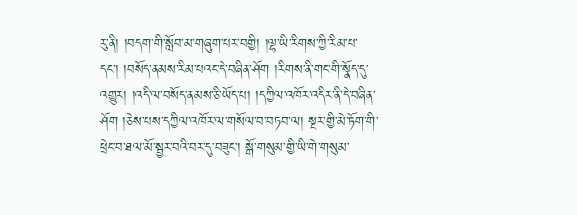རུ་ནི། །བདག་གི་སློབ་མ་གཞུག་པར་བགྱི། །ལྷ་ཡི་རིགས་ཀྱི་རིམ་པ་དང་། །བསོད་ནམས་རིམ་པའང་དེ་བཞིན་ཤོག །རིགས་ནི་གང་གི་སྣོད་དུ་འགྱུར། །འདི་ལ་བསོད་ནམས་ཅི་ཡོད་པ། །དཀྱིལ་འཁོར་འདིར་ནི་དེ་བཞིན་ཤོག །ཅེས་པས་དཀྱིལ་འཁོར་ལ་གསོལ་བ་བཏབ་ལ། སྔར་གྱི་མེ་ཏོག་གི་ཕྲེང་བ་ཐལ་མོ་སྦྱར་བའི་བར་དུ་བཟུང་། སྒོ་གསུམ་གྱི་ཡི་གེ་གསུམ་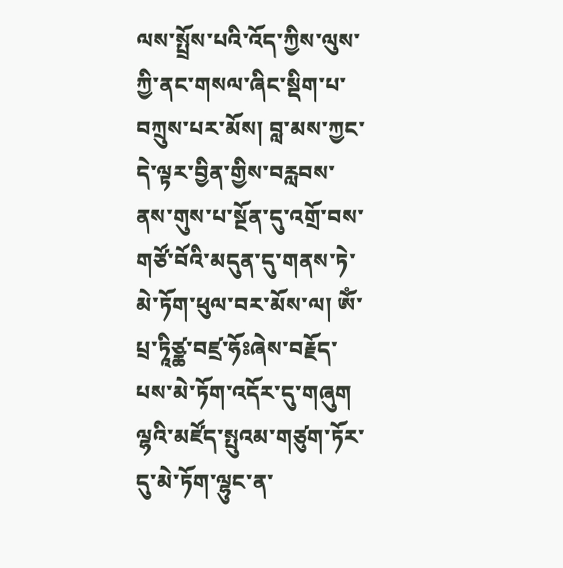ལས་སྤྲོས་པའི་འོད་ཀྱིས་ལུས་ཀྱི་ནང་གསལ་ཞིང་སྡིག་པ་བཀྲུས་པར་མོས། བླ་མས་ཀྱང་དེ་ལྟར་བྱིན་གྱིས་བརླབས་ནས་གུས་པ་སྔོན་དུ་འགྲོ་བས་གཙོ་བོའི་མདུན་དུ་གནས་ཏེ་མེ་ཏོག་ཕུལ་བར་མོས་ལ། ཨོཾ་པྲ་ཏཱིཙྪ་བཛྲ་ཧོཿཞེས་བརྗོད་པས་མེ་ཏོག་འདོར་དུ་གཞུག ལྷའི་མཛོད་སྤུའམ་གཙུག་ཏོར་དུ་མེ་ཏོག་ལྷུང་ན་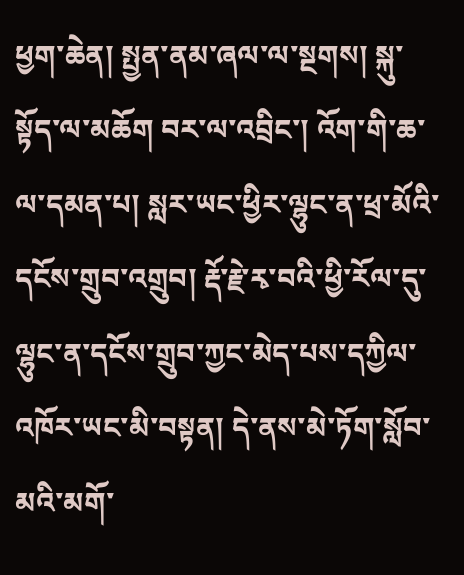ཕྱག་ཆེན། སྤྱན་ནམ་ཞལ་ལ་སྔགས། སྐུ་སྟོད་ལ་མཆོག བར་ལ་འབྲིང་། འོག་གི་ཆ་ལ་དམན་པ། སླར་ཡང་ཕྱིར་ལྷུང་ན་ཕྲ་མོའི་དངོས་གྲུབ་འགྲུབ། རྡོ་རྗེ་རྭ་བའི་ཕྱི་རོལ་དུ་ལྷུང་ན་དངོས་གྲུབ་ཀྱང་མེད་པས་དཀྱིལ་འཁོར་ཡང་མི་བསྟན། དེ་ནས་མེ་ཏོག་སློབ་མའི་མགོ་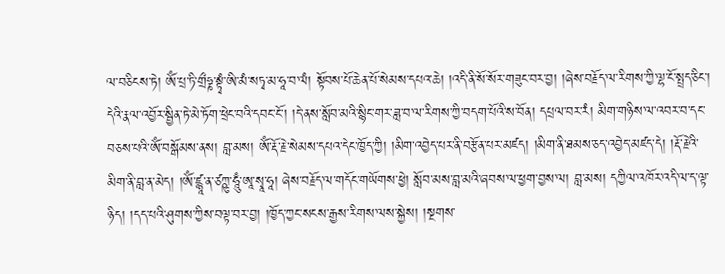ལ་བཅིངས་ཏེ། ཨོཾ་པྲ་ཏི་གྲྀཧྞ་སྟྭཾ་ཨི་མཾ་སཏྭ་མ་ཧཱ་བ་ལཾ། སྟོབས་པོ་ཆེན་པོ་སེམས་དཔའ་ཆེ། །འདི་ནི་སོ་སོར་གཟུང་བར་བྱ། །ཞེས་བརྗོད་ལ་རིགས་ཀྱི་ལྷ་ངོ་སྤྲད་ཅིང་། དེའི་རྣལ་འབྱོར་སྦྱིན་ཏེ་མེ་ཏོག་ཕྲེང་བའི་དབང་ངོ་། །དེ་ནས་སློབ་མའི་སྙིང་གར་ཟླ་བ་ལ་རིགས་ཀྱི་བདག་པོའི་ས་བོན། དཔྲལ་བར་རཾ། མིག་གཉིས་ལ་འབར་བ་དང་བཅས་པའི་ཨོཾ་བསྒོམས་ནས། བླ་མས། ཨོཾ་རྡོ་རྗེ་སེམས་དཔའ་དེང་ཁྱོད་ཀྱི། །མིག་འབྱེད་པར་ནི་བརྩོན་པར་མཛད། །མིག་ནི་ཐམས་ཅད་འབྱེད་མཛད་དེ། །རྡོ་རྗེའི་མིག་ནི་བླ་ན་མེད། །ཨོཾ་ཛྙཱ་ན་ཙཀྵུ་ཧཱུྃ་ཨཱ་སྭཱ་ཧཱ། ཞེས་བརྗོད་ལ་གདོང་གཡོགས་ཕྱེ། སློབ་མས་བླ་མའི་ཞབས་ལ་ཕྱག་བྱས་ལ། བླ་མས། དཀྱིལ་འཁོར་འདི་ལ་ད་ལྟ་ཉིད། །དད་པའི་ཤུགས་ཀྱིས་བལྟ་བར་བྱ། །ཁྱོད་ཀྱང་སངས་རྒྱས་རིགས་ལས་སྐྱེས། །སྔགས་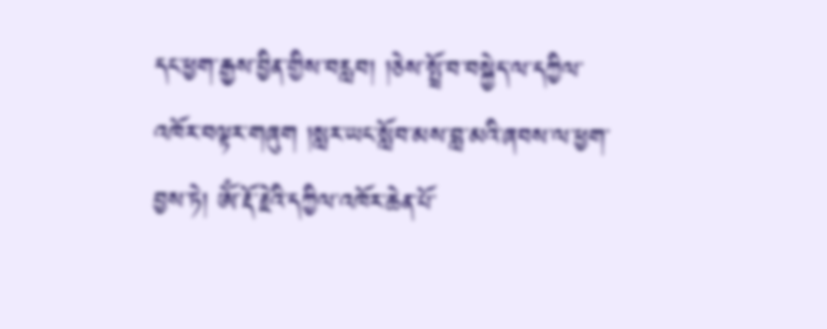དང་ཕྱག་རྒྱས་བྱིན་གྱིས་བརླབ། །ཅེས་སྤྲོ་བ་བསྐྱེད་ལ་དཀྱིལ་འཁོར་བལྟར་གཞུག །སླར་ཡང་སློབ་མས་བླ་མའི་ཞབས་ལ་ཕྱག་བྱས་ཏེ། ཨོཾ་རྡོ་རྗེའི་དཀྱིལ་འཁོར་ཆེན་པོ་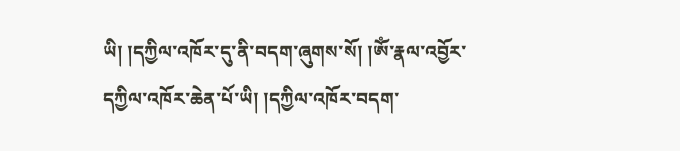ཡི། །དཀྱིལ་འཁོར་དུ་ནི་བདག་ཞུགས་སོ། །ཨོཾ་རྣལ་འབྱོར་དཀྱིལ་འཁོར་ཆེན་པོ་ཡི། །དཀྱིལ་འཁོར་བདག་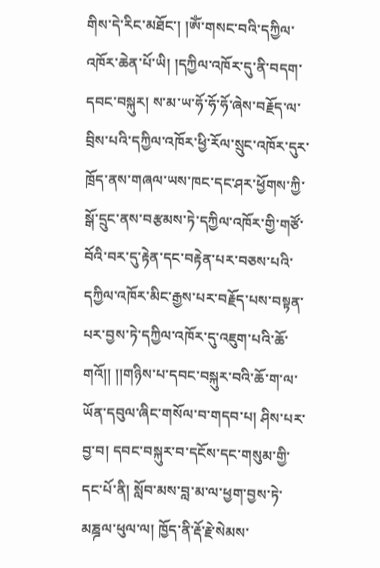གིས་དེ་རིང་མཐོང་། །ཨོཾ་གསང་བའི་དཀྱིལ་འཁོར་ཆེན་པོ་ཡི། །དཀྱིལ་འཁོར་དུ་ནི་བདག་དབང་བསྐུར། ས་མ་ཡ་ཧོ་ཧོ་ཧོ་ཞེས་བརྗོད་ལ་བྲིས་པའི་དཀྱིལ་འཁོར་ཕྱི་རོལ་སྲུང་འཁོར་དུར་ཁྲོད་ནས་གཞལ་ཡས་ཁང་དང་ཤར་ཕྱོགས་ཀྱི་སྒོ་དྲུང་ནས་བརྩམས་ཏེ་དཀྱིལ་འཁོར་གྱི་གཙོ་བོའི་བར་དུ་རྟེན་དང་བརྟེན་པར་བཅས་པའི་དཀྱིལ་འཁོར་མིང་རྒྱས་པར་བརྗོད་པས་བསྟན་པར་བྱས་ཏེ་དཀྱིལ་འཁོར་དུ་འཇུག་པའི་ཆོ་གའོ།། །།གཉིས་པ་དབང་བསྐུར་བའི་ཆོ་ག་ལ་ཡོན་དབུལ་ཞིང་གསོལ་བ་གདབ་པ། ཤིས་པར་བྱ་བ། དབང་བསྐུར་བ་དངོས་དང་གསུམ་གྱི་དང་པོ་ནི། སློབ་མས་བླ་མ་ལ་ཕྱག་བྱས་ཏེ་མཎྜལ་ཕུལ་ལ། ཁྱོད་ནི་རྡོ་རྗེ་སེམས་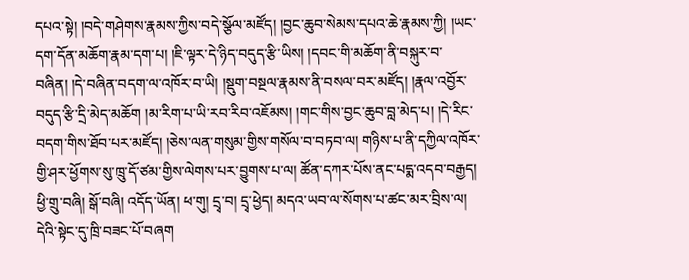དཔའ་སྟེ། །བདེ་གཤེགས་རྣམས་ཀྱིས་བདེ་སྩོལ་མཛོད། །བྱང་ཆུབ་སེམས་དཔའ་ཆེ་རྣམས་ཀྱི། །ཡང་དག་དོན་མཆོག་རྣམ་དག་པ། །ཇི་ལྟར་དེ་ཉིད་བདུད་རྩི་ཡིས། །དབང་གི་མཆོག་ནི་བསྐུར་བ་བཞིན། །དེ་བཞིན་བདག་ལ་འཁོར་བ་ཡི། །སྡུག་བསྔལ་རྣམས་ནི་བསལ་བར་མཛོད། །རྣལ་འབྱོར་བདུད་རྩི་དྲི་མེད་མཆོག །མ་རིག་པ་ཡི་རབ་རིབ་འཇོམས། །གང་གིས་བྱང་ཆུབ་བླ་མེད་པ། །དེ་རིང་བདག་གིས་ཐོབ་པར་མཛོད། །ཅེས་ལན་གསུམ་གྱིས་གསོལ་བ་བཏབ་ལ། གཉིས་པ་ནི་དཀྱིལ་འཁོར་གྱི་ཤར་ཕྱོགས་སུ་ཁྲུ་དོ་ཙམ་གྱིས་ལེགས་པར་བྱུགས་པ་ལ། ཚོན་དཀར་པོས་ནང་པདྨ་འདབ་བརྒྱད། ཕྱི་གྲུ་བཞི། སྒོ་བཞི། འདོད་ཡོན། ཕ་གུ། དྲྭ་བ། དྲྭ་ཕྱེད། མདའ་ཡབ་ལ་སོགས་པ་ཚང་མར་བྲིས་ལ། དེའི་སྟེང་དུ་ཁྲི་བཟང་པོ་བཞག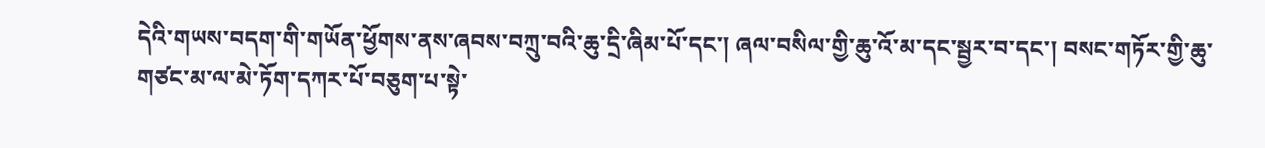དེའི་གཡས་བདག་གི་གཡོན་ཕྱོགས་ནས་ཞབས་བཀྲུ་བའི་ཆུ་དྲི་ཞིམ་པོ་དང་། ཞལ་བསིལ་གྱི་ཆུ་འོ་མ་དང་སྦྱར་བ་དང་། བསང་གཏོར་གྱི་ཆུ་གཙང་མ་ལ་མེ་ཏོག་དཀར་པོ་བཅུག་པ་སྟེ་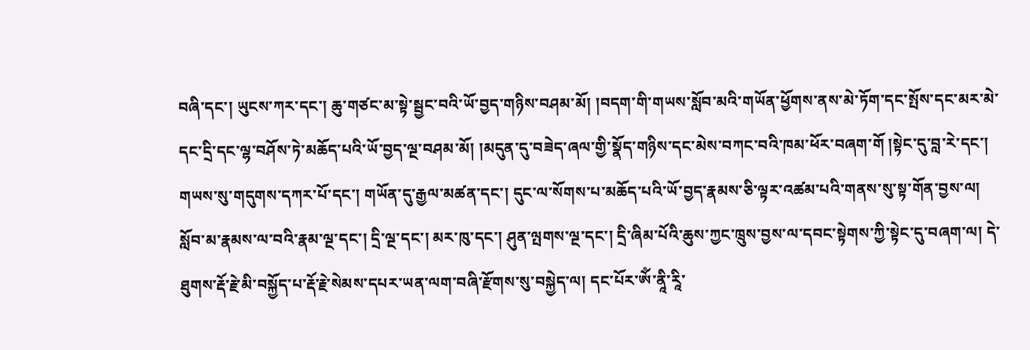བཞི་དང་། ཡུངས་ཀར་དང་། ཆུ་གཙང་མ་སྟེ་སྦྱང་བའི་ཡོ་བྱད་གཉིས་བཤམ་མོ། །བདག་གི་གཡས་སློབ་མའི་གཡོན་ཕྱོགས་ནས་མེ་ཏོག་དང་སྤོས་དང་མར་མེ་དང་དྲི་དང་ལྷ་བཤོས་ཏེ་མཆོད་པའི་ཡོ་བྱད་ལྔ་བཤམ་མོ། །མདུན་དུ་བཟེད་ཞལ་གྱི་སྣོད་གཉིས་དང་མེས་བཀང་བའི་ཁམ་ཕོར་བཞག་གོ །སྟེང་དུ་བླ་རེ་དང་། གཡས་སུ་གདུགས་དཀར་པོ་དང་། གཡོན་དུ་རྒྱལ་མཚན་དང་། དུང་ལ་སོགས་པ་མཆོད་པའི་ཡོ་བྱད་རྣམས་ཅི་ལྟར་འཚམ་པའི་གནས་སུ་སྟ་གོན་བྱས་ལ། སློབ་མ་རྣམས་ལ་བའི་རྣམ་ལྔ་དང་། དྲི་ལྔ་དང་། མར་ཁུ་དང་། ཤུན་ལྤགས་ལྔ་དང་། དྲི་ཞིམ་པོའི་ཆུས་ཀྱང་ཁྲུས་བྱས་ལ་དབང་སྟེགས་ཀྱི་སྟེང་དུ་བཞག་ལ། དེ་ཐུགས་རྡོ་རྗེ་མི་བསྐྱོད་པ་རྡོ་རྗེ་སེམས་དཔར་ཡན་ལག་བཞི་རྫོགས་སུ་བསྐྱེད་ལ། དང་པོར་ཨོཾ་ནཱི་རཱི་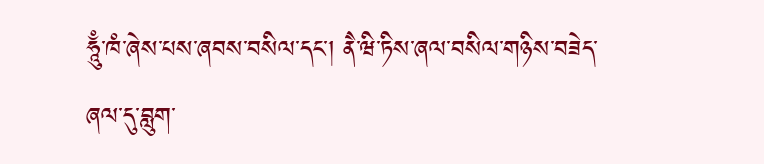ཧཱུྃ་ཁཾ་ཞེས་པས་ཞབས་བསིལ་དང་། ནཻ་ཝི་ཏིས་ཞལ་བསིལ་གཉིས་བཟེད་ཞལ་དུ་བླུག་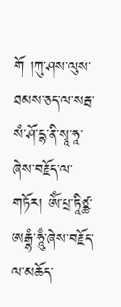གོ །ཀུ་ཤས་ལུས་ཐམས་ཅད་ལ་སརྦ་སཾ་ཤོ་དྷ་ནི་སྭཱ་ཧཱ་ཞེས་བརྗོད་ལ་གཏོར། ཨོཾ་པྲ་ཏཱིཙྪ་ཨརྒྷཾ་ཧཱུྃ་ཞེས་བརྗོད་ལ་མཆོད་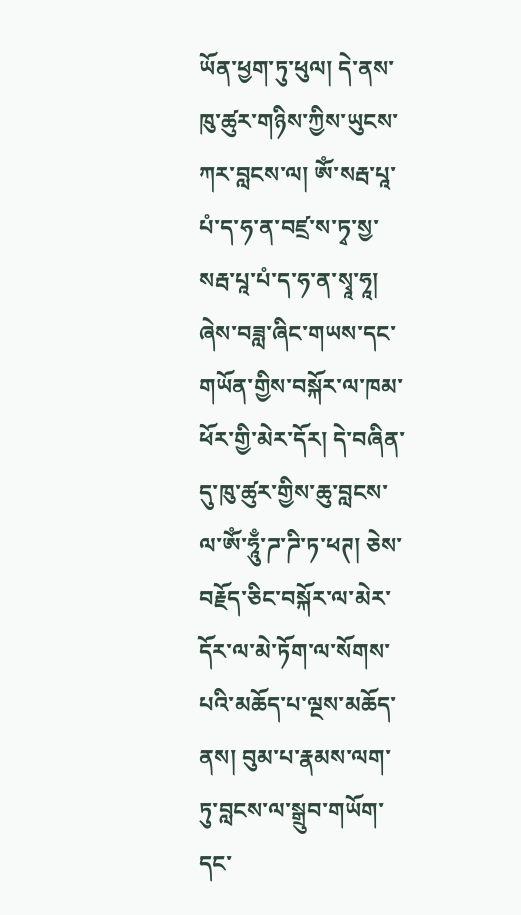ཡོན་ཕྱག་ཏུ་ཕུལ། དེ་ནས་ཁུ་ཚུར་གཉིས་ཀྱིས་ཡུངས་ཀར་བླངས་ལ། ཨོཾ་སརྦ་པཱ་པཾ་ད་ཧ་ན་བཛྲ་ས་ཏྭ་སྱ་སརྦ་པཱ་པཾ་ད་ཧ་ན་སྭཱ་ཧཱ། ཞེས་བཟླ་ཞིང་གཡས་དང་གཡོན་གྱིས་བསྐོར་ལ་ཁམ་ཕོར་གྱི་མེར་དོར། དེ་བཞིན་དུ་ཁུ་ཚུར་གྱིས་ཆུ་བླངས་ལ་ཨོཾ་ཧཱུྃ་ཌ་ཌི་ཏ་ཕཊ། ཅེས་བརྗོད་ཅིང་བསྐོར་ལ་མེར་དོར་ལ་མེ་ཏོག་ལ་སོགས་པའི་མཆོད་པ་ལྔས་མཆོད་ནས། བུམ་པ་རྣམས་ལག་ཏུ་བླངས་ལ་སྒྲུབ་གཡོག་དང་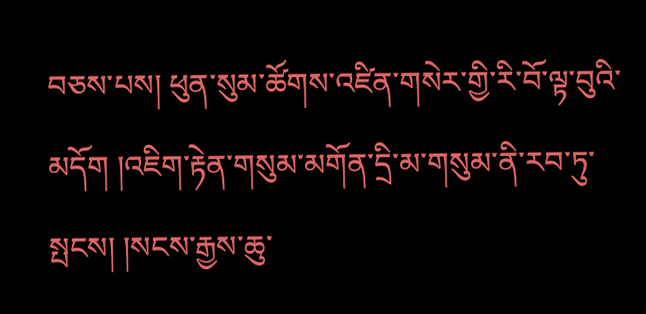བཅས་པས། ཕུན་སུམ་ཚོགས་འཛིན་གསེར་གྱི་རི་བོ་ལྟ་བུའི་མདོག །འཇིག་རྟེན་གསུམ་མགོན་དྲི་མ་གསུམ་ནི་རབ་ཏུ་སྤངས། །སངས་རྒྱས་ཆུ་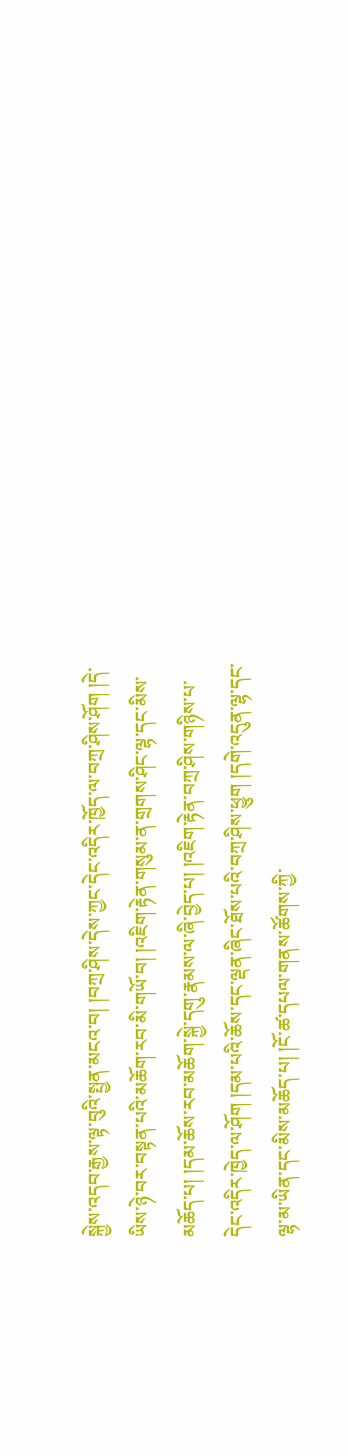སྐྱེས་འདབ་རྒྱས་ལྟ་བུའི་སྤྱན་མངའ་བ། །བཀྲ་ཤིས་དེས་ཀྱང་དེང་འདིར་ཁྱོད་ལ་བཀྲ་ཤིས་ཤོག །དེ་ཡིས་ཉེ་བར་བསྟན་པའི་མཆོག་རབ་མི་གཡོ་བ། །འཇིག་རྟེན་གསུམ་ན་གྲགས་ཤིང་ལྷ་དང་མིས་མཆོད་པ། །དམ་ཆོས་རབ་མཆོག་སྐྱེ་དགུ་རྣམས་ལ་ཞི་བྱེད་པ། །འཇིག་རྟེན་བཀྲ་ཤིས་གཉིས་པ་དེང་འདིར་ཁྱེད་ལ་ཤོག །དམ་པའི་ཆོས་དང་ལྡན་ཞིང་ཐོས་པའི་བཀྲ་ཤིས་ཕྱུག །དགེ་འདུན་ལྷ་དང་ལྷ་མ་ཡིན་དང་མིས་མཆོད་པ། །ངོ་ཚ་དཔལ་གནས་ཚོགས་ཀྱི་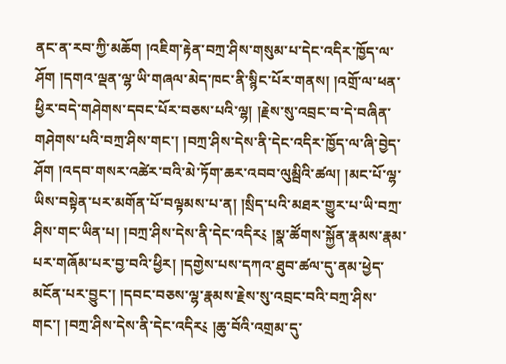ནང་ན་རབ་ཀྱི་མཆོག །འཇིག་རྟེན་བཀྲ་ཤིས་གསུམ་པ་དེང་འདིར་ཁྱོད་ལ་ཤོག །དགའ་ལྡན་ལྷ་ཡི་གཞལ་མེད་ཁང་ནི་སྙིང་པོར་གནས། །འགྲོ་ལ་ཕན་ཕྱིར་བདེ་གཤེགས་དབང་པོར་བཅས་པའི་ལྷ། །རྗེས་སུ་འབྲང་བ་དེ་བཞིན་གཤེགས་པའི་བཀྲ་ཤིས་གང་། །བཀྲ་ཤིས་དེས་ནི་དེང་འདིར་ཁྱོད་ལ་ཞི་བྱེད་ཤོག །འདབ་གསར་འཚེར་བའི་མེ་ཏོག་ཆར་འབབ་ལུམྦིའི་ཚལ། །མང་པོ་ལྷ་ཡིས་བསྟེན་པར་མགོན་པོ་བལྟམས་པ་ན། །སྲིད་པའི་མཐར་གྱུར་པ་ཡི་བཀྲ་ཤིས་གང་ཡིན་པ། །བཀྲ་ཤིས་དེས་ནི་དེང་འདིར༴ །སྣ་ཚོགས་སྐྱོན་རྣམས་རྣམ་པར་གཞོམ་པར་བྱ་བའི་ཕྱིར། །དགྱེས་པས་དཀའ་ཐུབ་ཚལ་དུ་ནམ་ཕྱེད་མངོན་པར་བྱུང་། །དབང་བཅས་ལྷ་རྣམས་རྗེས་སུ་འབྲང་བའི་བཀྲ་ཤིས་གང་། །བཀྲ་ཤིས་དེས་ནི་དེང་འདིར༴ །ཆུ་བོའི་འགྲམ་དུ་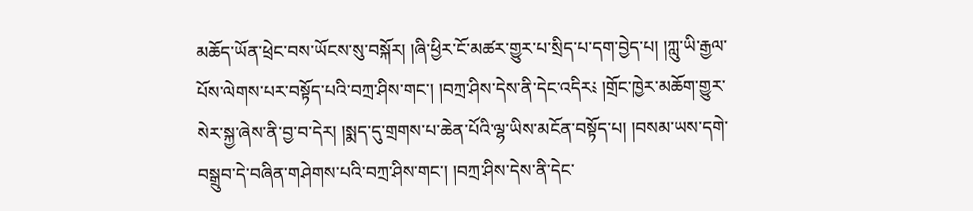མཆོད་ཡོན་ཕྲེང་བས་ཡོངས་སུ་བསྐོར། །ཞི་ཕྱིར་ངོ་མཚར་གྱུར་པ་སྲིད་པ་དག་བྱེད་པ། །ཀླུ་ཡི་རྒྱལ་པོས་ལེགས་པར་བསྟོད་པའི་བཀྲ་ཤིས་གང་། །བཀྲ་ཤིས་དེས་ནི་དེང་འདིར༴ །གྲོང་ཁྱེར་མཆོག་གྱུར་སེར་སྐྱ་ཞེས་ནི་བྱ་བ་དེར། །སྨད་དུ་གྲགས་པ་ཆེན་པོའི་ལྷ་ཡིས་མངོན་བསྟོད་པ། །བསམ་ཡས་དགེ་བསྒྲུབ་དེ་བཞིན་གཤེགས་པའི་བཀྲ་ཤིས་གང་། །བཀྲ་ཤིས་དེས་ནི་དེང་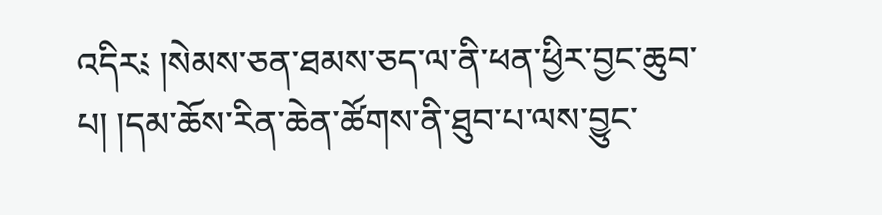འདིར༴ །སེམས་ཅན་ཐམས་ཅད་ལ་ནི་ཕན་ཕྱིར་བྱང་ཆུབ་པ། །དམ་ཆོས་རིན་ཆེན་ཚོགས་ནི་ཐུབ་པ་ལས་བྱུང་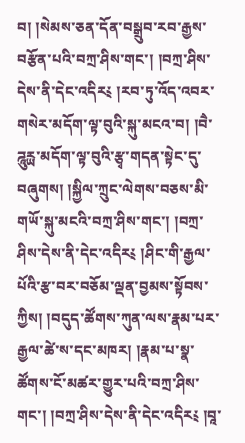བ། །སེམས་ཅན་དོན་བསྒྲུབ་རབ་རྒྱས་བརྩོན་པའི་བཀྲ་ཤིས་གང་། །བཀྲ་ཤིས་དེས་ནི་དེང་འདིར༴ །རབ་ཏུ་འོད་འབར་གསེར་མདོག་ལྟ་བུའི་སྐུ་མངའ་བ། །བཻ་ཌཱུརྻ་མདོག་ལྟ་བུའི་རྩྭ་གདན་སྟེང་དུ་བཞུགས། །སྐྱིལ་ཀྲུང་ལེགས་བཅས་མི་གཡོ་སྐུ་མངའི་བཀྲ་ཤིས་གང་། །བཀྲ་ཤིས་དེས་ནི་དེང་འདིར༴ །ཤིང་གི་རྒྱལ་པོའི་རྩ་བར་བཅོམ་ལྡན་བྱམས་སྟོབས་ཀྱིས། །བདུད་ཚོགས་ཀུན་ལས་རྣམ་པར་རྒྱལ་ཚེ་ས་དང་མཁར། །རྣམ་པ་སྣ་ཚོགས་ངོ་མཚར་གྱུར་པའི་བཀྲ་ཤིས་གང་། །བཀྲ་ཤིས་དེས་ནི་དེང་འདིར༴ །བཱ་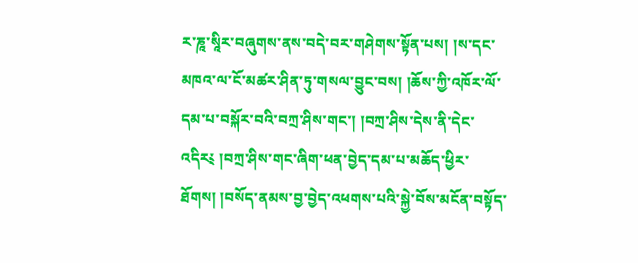ར་ཎཱ་སཱིར་བཞུགས་ནས་བདེ་བར་གཤེགས་སྟོན་པས། །ས་དང་མཁའ་ལ་ངོ་མཚར་ཤིན་ཏུ་གསལ་བྱུང་བས། །ཆོས་ཀྱི་འཁོར་ལོ་དམ་པ་བསྐོར་བའི་བཀྲ་ཤིས་གང་། །བཀྲ་ཤིས་དེས་ནི་དེང་འདིར༴ །བཀྲ་ཤིས་གང་ཞིག་ཕན་བྱེད་དམ་པ་མཆོད་ཕྱིར་ཐོགས། །བསོད་ནམས་བྱ་བྱེད་འཕགས་པའི་སྐྱེ་བོས་མངོན་བསྟོད་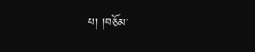པ། །བཅོམ་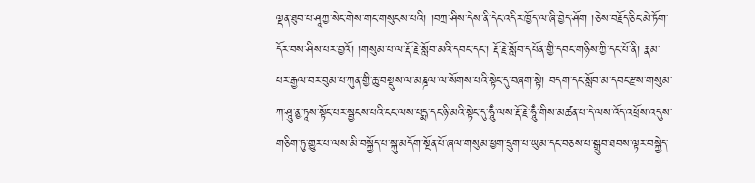ལྡན་ཐུབ་པ་ཤཱཀྱ་སེང་གེས་གང་གསུངས་པའི། །བཀྲ་ཤིས་དེས་ནི་དེང་འདིར་ཁྱོད་ལ་ཞི་བྱེད་ཤོག །ཅེས་བརྗོད་ཅིང་མེ་ཏོག་དོར་བས་ཤིས་པར་བྱའོ། །གསུམ་པ་ལ་རྡོ་རྗེ་སློབ་མའི་དབང་དང་། རྡོ་རྗེ་སློབ་དཔོན་གྱི་དབང་གཉིས་ཀྱི་དང་པོ་ནི། རྣམ་པར་རྒྱལ་བར་བུམ་པ་ཀུན་གྱི་ཆུ་བསྡུས་ལ་མཎྜལ་ལ་སོགས་པའི་སྟེང་དུ་བཞག་སྟེ། བདག་དང་སློབ་མ་དབང་རྫས་གསུམ་ཀ་ཤཱུ་ནྱ་ཏཱས་སྟོང་པར་སྦྱངས་པའི་ངང་ལས་པདྨ་དང་ཉི་མའི་སྟེང་དུ་ཧཱུྃ་ལས་རྡོ་རྗེ་ཧཱུྃ་གིས་མཚན་པ་དེ་ལས་འོད་འཕྲོས་འདུས་གཅིག་ཏུ་གྱུར་པ་ལས་མི་བསྐྱོད་པ་སྐུ་མདོག་སྔོན་པོ་ཞལ་གསུམ་ཕྱག་དྲུག་པ་ཡུམ་དང་བཅས་པ་སྒྲུབ་ཐབས་ལྟར་བསྐྱེད་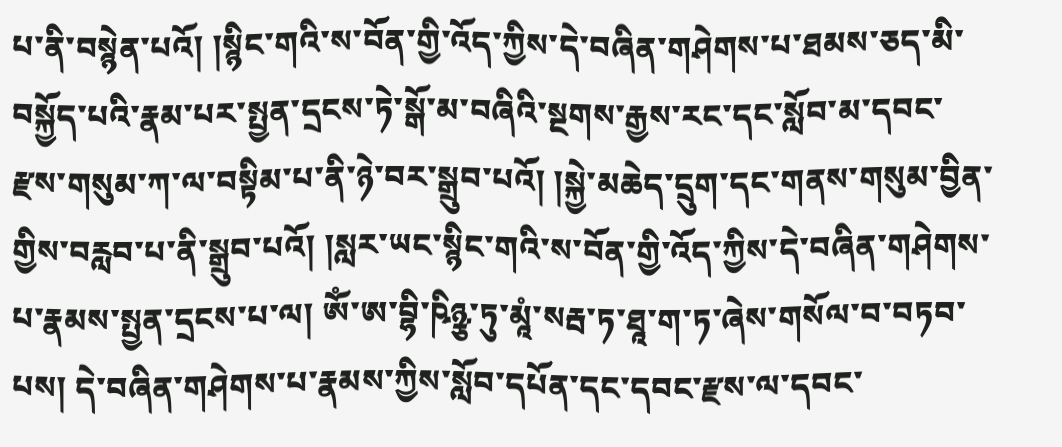པ་ནི་བསྙེན་པའོ། །སྙིང་གའི་ས་བོན་གྱི་འོད་ཀྱིས་དེ་བཞིན་གཤེགས་པ་ཐམས་ཅད་མི་བསྐྱོད་པའི་རྣམ་པར་སྤྱན་དྲངས་ཏེ་སྒོ་མ་བཞིའི་སྔགས་རྒྱས་རང་དང་སློབ་མ་དབང་རྫས་གསུམ་ཀ་ལ་བསྟིམ་པ་ནི་ཉེ་བར་སྒྲུབ་པའོ། །སྐྱེ་མཆེད་དྲུག་དང་གནས་གསུམ་བྱིན་གྱིས་བརླབ་པ་ནི་སྒྲུབ་པའོ། །སླར་ཡང་སྙིང་གའི་ས་བོན་གྱི་འོད་ཀྱིས་དེ་བཞིན་གཤེགས་པ་རྣམས་སྤྱན་དྲངས་པ་ལ། ཨོཾ་ཨ་བྷི་ཥིཉྩ་ཏུ་མཱཾ་སརྦ་ཏ་ཐཱ་ག་ཏ་ཞེས་གསོལ་བ་བཏབ་པས། དེ་བཞིན་གཤེགས་པ་རྣམས་ཀྱིས་སློབ་དཔོན་དང་དབང་རྫས་ལ་དབང་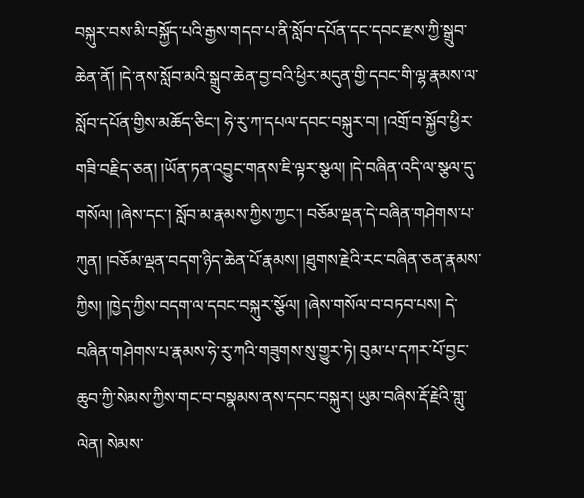བསྐུར་བས་མི་བསྐྱོད་པའི་རྒྱས་གདབ་པ་ནི་སློབ་དཔོན་དང་དབང་རྫས་ཀྱི་སྒྲུབ་ཆེན་ནོ། །དེ་ནས་སློབ་མའི་སྒྲུབ་ཆེན་བྱ་བའི་ཕྱིར་མདུན་གྱི་དབང་གི་ལྷ་རྣམས་ལ་སློབ་དཔོན་གྱིས་མཆོད་ཅིང་། ཧེ་རུ་ཀ་དཔལ་དབང་བསྐུར་བ། །འགྲོ་བ་སྐྱོབ་ཕྱིར་གཟི་བརྗིད་ཅན། །ཡོན་ཏན་འབྱུང་གནས་ཇི་ལྟར་སྩལ། །དེ་བཞིན་འདི་ལ་སྩལ་དུ་གསོལ། །ཞེས་དང་། སློབ་མ་རྣམས་ཀྱིས་ཀྱང་། བཅོམ་ལྡན་དེ་བཞིན་གཤེགས་པ་ཀུན། །བཅོམ་ལྡན་བདག་ཉིད་ཆེན་པོ་རྣམས། །ཐུགས་རྗེའི་རང་བཞིན་ཅན་རྣམས་ཀྱིས། །ཁྱེད་ཀྱིས་བདག་ལ་དབང་བསྐུར་སྩོལ། །ཞེས་གསོལ་བ་བཏབ་པས། དེ་བཞིན་གཤེགས་པ་རྣམས་ཧེ་རུ་ཀའི་གཟུགས་སུ་གྱུར་ཏེ། བུམ་པ་དཀར་པོ་བྱང་ཆུབ་ཀྱི་སེམས་ཀྱིས་གང་བ་བསྣམས་ནས་དབང་བསྐུར། ཡུམ་བཞིས་རྡོ་རྗེའི་གླུ་ལེན། སེམས་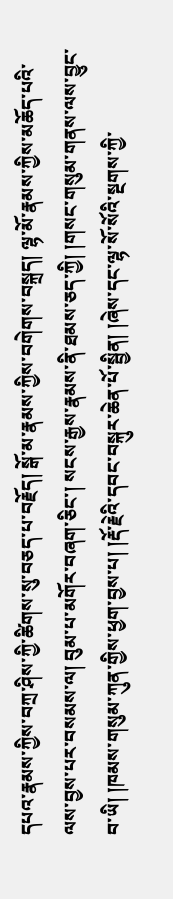དཔའ་རྣམས་ཀྱིས་བཀྲ་ཤིས་ཀྱི་ཚིགས་སུ་བཅད་པ་བརྗོད། སྒོ་མ་རྣམས་ཀྱིས་བགེགས་བསྐྲད། ལྷ་མོ་རྣམས་ཀྱིས་མཆོད་པའི་ལས་བྱས་པར་བསམས་ལ། བུམ་པ་མགོར་བཞག་ཅིང་། སངས་རྒྱས་རྣམས་ནི་ཐམས་ཅད་ཀྱི། །གསང་གསུམ་གནས་ལས་བྱུང་བ་ཡི། །ཁམས་གསུམ་ཀུན་གྱིས་ཕྱག་བྱས་པ། །རྡོ་རྗེའི་དབང་བསྐུར་ཆེན་པོ་སྦྱིན། །ཞེས་དང་ལྷ་སོ་སོའི་སྔགས་ཀྱི་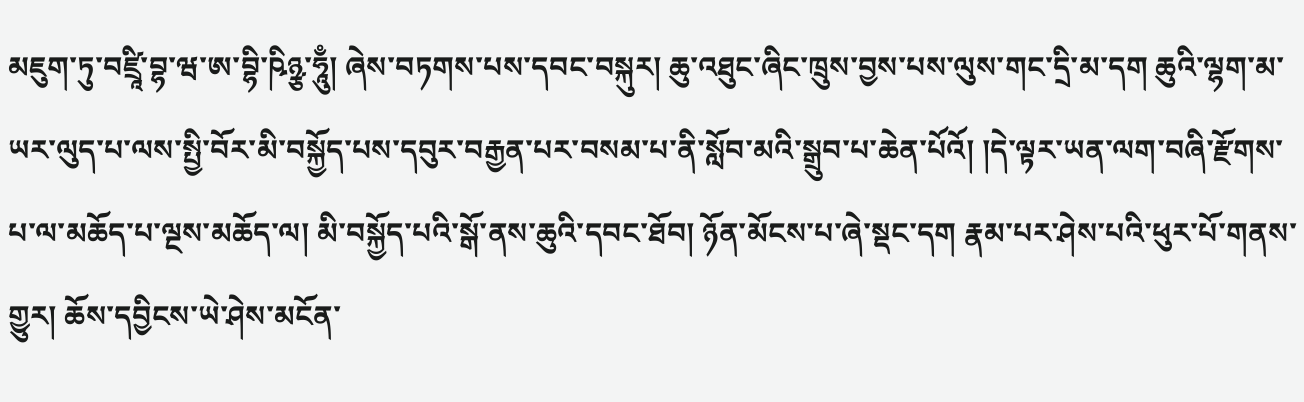མཇུག་ཏུ་བཛྲཱི་བྷ་ཝ་ཨ་བྷི་ཥིཉྩ་ཧཱུྃ། ཞེས་བཏགས་པས་དབང་བསྐུར། ཆུ་འཐུང་ཞིང་ཁྲུས་བྱས་པས་ལུས་གང་དྲི་མ་དག ཆུའི་ལྷག་མ་ཡར་ལུད་པ་ལས་སྤྱི་བོར་མི་བསྐྱོད་པས་དབུར་བརྒྱན་པར་བསམ་པ་ནི་སློབ་མའི་སྒྲུབ་པ་ཆེན་པོའོ། །དེ་ལྟར་ཡན་ལག་བཞི་རྫོགས་པ་ལ་མཆོད་པ་ལྔས་མཆོད་ལ། མི་བསྐྱོད་པའི་སྒོ་ནས་ཆུའི་དབང་ཐོབ། ཉོན་མོངས་པ་ཞེ་སྡང་དག རྣམ་པར་ཤེས་པའི་ཕུར་པོ་གནས་གྱུར། ཆོས་དབྱིངས་ཡེ་ཤེས་མངོན་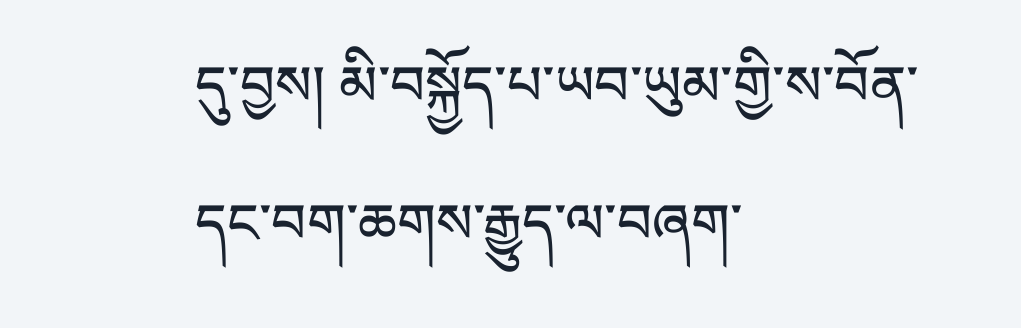དུ་བྱས། མི་བསྐྱོད་པ་ཡབ་ཡུམ་གྱི་ས་བོན་དང་བག་ཆགས་རྒྱུད་ལ་བཞག་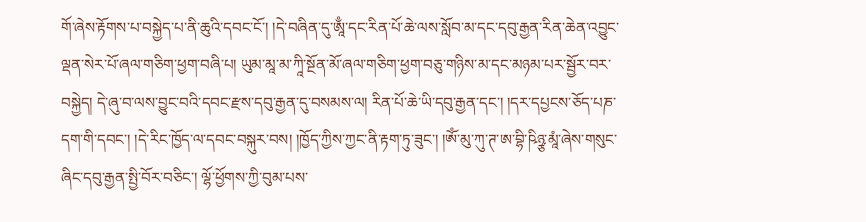གོ་ཞེས་རྟོགས་པ་བསྐྱེད་པ་ནི་ཆུའི་དབང་ངོ་། །དེ་བཞིན་དུ་ཨཱྃ་དང་རིན་པོ་ཆེ་ལས་སློབ་མ་དང་དབུ་རྒྱན་རིན་ཆེན་འབྱུང་ལྡན་སེར་པོ་ཞལ་གཅིག་ཕྱག་བཞི་པ། ཡུམ་མཱ་མ་ཀཱི་སྔོན་མོ་ཞལ་གཅིག་ཕྱག་བཅུ་གཉིས་མ་དང་མཉམ་པར་སྦྱོར་བར་བསྐྱེད། དེ་ཞུ་བ་ལས་བྱུང་བའི་དབང་རྫས་དབུ་རྒྱན་དུ་བསམས་ལ། རིན་པོ་ཆེ་ཡི་དབུ་རྒྱན་དང་། །དར་དཔྱངས་ཅོད་པཎ་དག་གི་དབང་། །དེ་རིང་ཁྱོད་ལ་དབང་བསྐུར་བས། །ཁྱོད་ཀྱིས་ཀྱང་ནི་རྟག་ཏུ་ཟུང་། །ཨོཾ་མུ་ཀུ་ཊ་ཨ་བྷི་ཥིཉྩ་མཱཾ་ཞེས་གསུང་ཞིང་དབུ་རྒྱན་སྤྱི་བོར་བཅིང་། ལྷོ་ཕྱོགས་ཀྱི་བུམ་པས་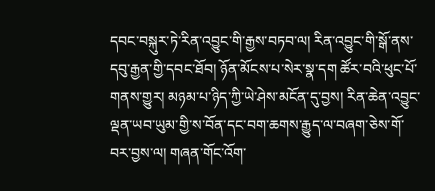དབང་བསྐུར་ཏེ་རིན་འབྱུང་གི་རྒྱས་བཏབ་ལ། རིན་འབྱུང་གི་སྒོ་ནས་དབུ་རྒྱན་གྱི་དབང་ཐོབ། ཉོན་མོངས་པ་སེར་སྣ་དག ཚོར་བའི་ཕུང་པོ་གནས་གྱུར། མཉམ་པ་ཉིད་ཀྱི་ཡེ་ཤེས་མངོན་དུ་བྱས། རིན་ཆེན་འབྱུང་ལྡན་ཡབ་ཡུམ་གྱི་ས་བོན་དང་བག་ཆགས་རྒྱུད་ལ་བཞག་ཅེས་གོ་བར་བྱས་ལ། གཞན་གོང་འོག་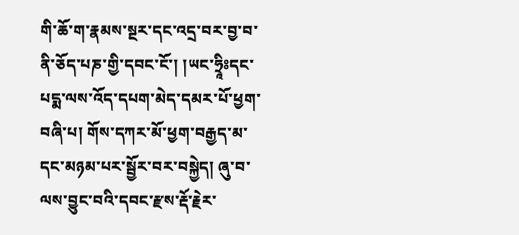གི་ཆོ་ག་རྣམས་སྔར་དང་འདྲ་བར་བྱ་བ་ནི་ཅོད་པཎ་གྱི་དབང་ངོ་། །ཡང་ཧྲཱིཿདང་པདྨ་ལས་འོད་དཔག་མེད་དམར་པོ་ཕྱག་བཞི་པ། གོས་དཀར་མོ་ཕྱག་བརྒྱད་མ་དང་མཉམ་པར་སྦྱོར་བར་བསྐྱེད། ཞུ་བ་ལས་བྱུང་བའི་དབང་རྫས་རྡོ་རྗེར་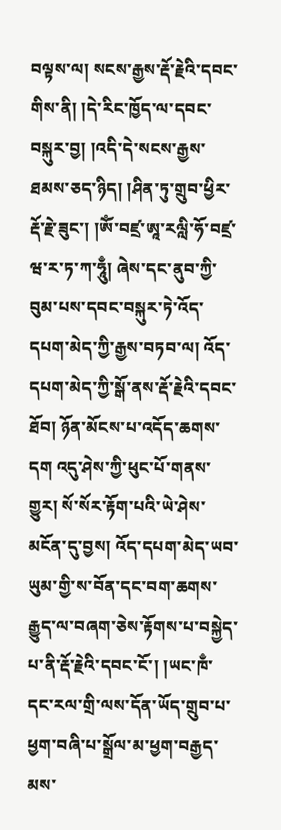བལྟས་ལ། སངས་རྒྱས་རྡོ་རྗེའི་དབང་གིས་ནི། །དེ་རིང་ཁྱོད་ལ་དབང་བསྐུར་བྱ། །འདི་དེ་སངས་རྒྱས་ཐམས་ཅད་ཉིད། །ཤིན་ཏུ་གྲུབ་ཕྱིར་རྡོ་རྗེ་ཟུང་། །ཨོཾ་བཛྲ་ཨཱ་རལླི་ཧོ་བཛྲ་ཝ་ར་ཏ་ཀ་ཧཱུྃ། ཞེས་དང་ནུབ་ཀྱི་བུམ་པས་དབང་བསྐུར་ཏེ་འོད་དཔག་མེད་ཀྱི་རྒྱས་བཏབ་ལ། འོད་དཔག་མེད་ཀྱི་སྒོ་ནས་རྡོ་རྗེའི་དབང་ཐོབ། ཉོན་མོངས་པ་འདོད་ཆགས་དག འདུ་ཤེས་ཀྱི་ཕུང་པོ་གནས་གྱུར། སོ་སོར་རྟོག་པའི་ཡེ་ཤེས་མངོན་དུ་བྱས། འོད་དཔག་མེད་ཡབ་ཡུམ་གྱི་ས་བོན་དང་བག་ཆགས་རྒྱུད་ལ་བཞག་ཅེས་རྟོགས་པ་བསྐྱེད་པ་ནི་རྡོ་རྗེའི་དབང་ངོ་། །ཡང་ཁྃ་དང་རལ་གྲི་ལས་དོན་ཡོད་གྲུབ་པ་ཕྱག་བཞི་པ་སྒྲོལ་མ་ཕྱག་བརྒྱད་མས་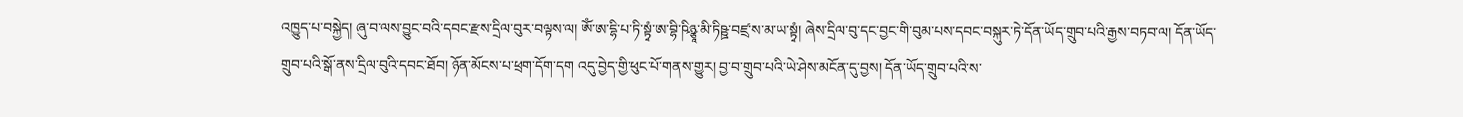འཁྱུད་པ་བསྐྱེད། ཞུ་བ་ལས་བྱུང་བའི་དབང་རྫས་དྲིལ་བུར་བལྟས་ལ། ཨོཾ་ཨ་དྷི་པ་ཏི་སྟྭཾ་ཨ་བྷི་ཥིཉྩཱ་མི་ཏིཥྛ་བཛྲ་ས་མ་ཡ་སྟྭཾ། ཞེས་དྲིལ་བུ་དང་བྱང་གི་བུམ་པས་དབང་བསྐུར་ཏེ་དོན་ཡོད་གྲུབ་པའི་རྒྱས་བཏབ་ལ། དོན་ཡོད་གྲུབ་པའི་སྒོ་ནས་དྲིལ་བུའི་དབང་ཐོབ། ཉོན་མོངས་པ་ཕྲག་དོག་དག འདུ་བྱེད་གྱི་ཕུང་པོ་གནས་གྱུར། བྱ་བ་གྲུབ་པའི་ཡེ་ཤེས་མངོན་དུ་བྱས། དོན་ཡོད་གྲུབ་པའི་ས་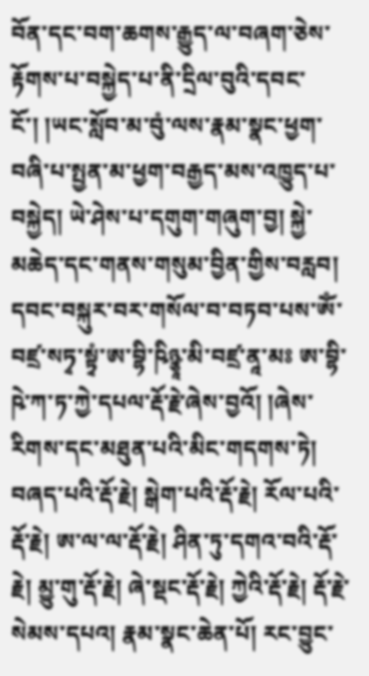བོན་དང་བག་ཆགས་རྒྱུད་ལ་བཞག་ཅེས་རྟོགས་པ་བསྐྱེད་པ་ནི་དྲིལ་བུའི་དབང་ངོ་། །ཡང་སློབ་མ་བུཾ་ལས་རྣམ་སྣང་ཕྱག་བཞི་པ་སྤྱན་མ་ཕྱག་བརྒྱད་མས་འཁྱུད་པ་བསྐྱེད། ཡེ་ཤེས་པ་དགུག་གཞུག་བྱ། སྐྱེ་མཆེད་དང་གནས་གསུམ་བྱིན་གྱིས་བརླབ། དབང་བསྐུར་བར་གསོལ་བ་བཏབ་པས་ཨོཾ་བཛྲ་སཏྭ་སྟྭཾ་ཨ་བྷི་ཥིཉྩཱ་མི་བཛྲ་ནཱ་མཿ ཨ་བྷི་ཥེ་ཀ་ཏ་ཀྱེ་དཔལ་རྡོ་རྗེ་ཞེས་བྱའོ། །ཞེས་རིགས་དང་མཐུན་པའི་མིང་གདགས་ཏེ། བཞད་པའི་རྡོ་རྗེ། སྒེག་པའི་རྡོ་རྗེ། རོལ་པའི་རྡོ་རྗེ། ཨ་ལ་ལ་རྡོ་རྗེ། ཤིན་ཏུ་དགའ་བའི་རྡོ་རྗེ། མྱུ་གུ་རྡོ་རྗེ། ཞེ་སྡང་རྡོ་རྗེ། ཀྱེའི་རྡོ་རྗེ། རྡོ་རྗེ་སེམས་དཔའ། རྣམ་སྣང་ཆེན་པོ། རང་བྱུང་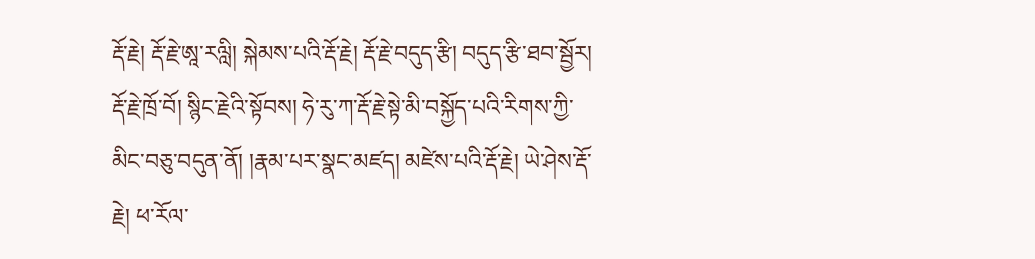རྡོ་རྗེ། རྡོ་རྗེ་ཨཱ་རལླི། སྐེམས་པའི་རྡོ་རྗེ། རྡོ་རྗེ་བདུད་རྩི། བདུད་རྩི་ཐབ་སྦྱོར། རྡོ་རྗེ་ཁྲོ་བོ། སྙིང་རྗེའི་སྟོབས། ཧེ་རུ་ཀ་རྡོ་རྗེ་སྟེ་མི་བསྐྱོད་པའི་རིགས་ཀྱི་མིང་བཅུ་བདུན་ནོ། །རྣམ་པར་སྣང་མཛད། མཛེས་པའི་རྡོ་རྗེ། ཡེ་ཤེས་རྡོ་རྗེ། ཕ་རོལ་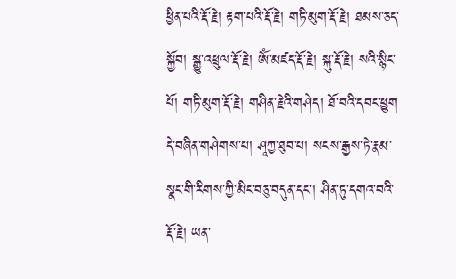ཕྱིན་པའི་རྡོ་རྗེ། རྟག་པའི་རྡོ་རྗེ། གཏི་མུག་རྡོ་རྗེ། ཐམས་ཅད་སྐྱོབ། སྒྱུ་འཕྲུལ་རྡོ་རྗེ། ཨོཾ་མཛད་རྡོ་རྗེ། སྐུ་རྡོ་རྗེ། སའི་སྙིང་པོ། གཏི་མུག་རྡོ་རྗེ། གཤིན་རྗེའི་གཤེད། ཐོ་བའི་དབང་ཕྱུག དེ་བཞིན་གཤེགས་པ། ཤཱཀྱ་ཐུབ་པ། སངས་རྒྱས་ཏེ་རྣམ་སྣང་གི་རིགས་ཀྱི་མིང་བཅུ་བདུན་དང་། ཤིན་ཏུ་དགའ་བའི་རྡོ་རྗེ། ཡན་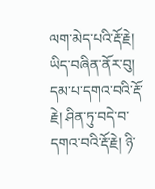ལག་མེད་པའི་རྡོ་རྗེ། ཡིད་བཞིན་ནོར་བུ། དམ་པ་དགའ་བའི་རྡོ་རྗེ། ཤིན་ཏུ་བདེ་བ་དགའ་བའི་རྡོ་རྗེ། ཉི་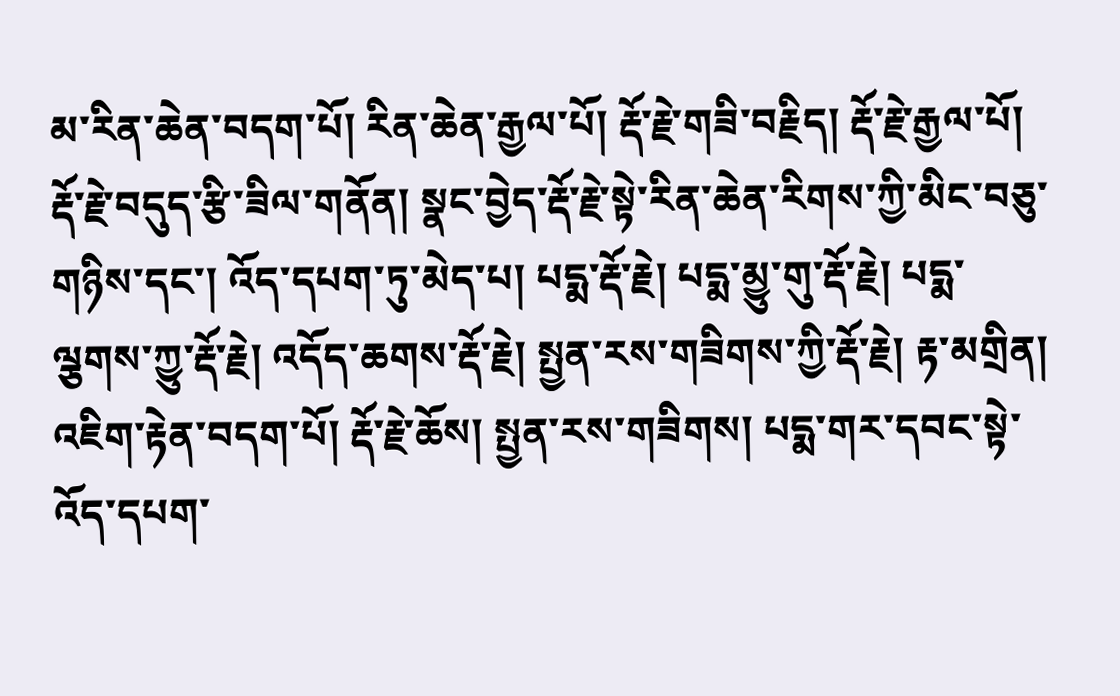མ་རིན་ཆེན་བདག་པོ། རིན་ཆེན་རྒྱལ་པོ། རྡོ་རྗེ་གཟི་བརྗིད། རྡོ་རྗེ་རྒྱལ་པོ། རྡོ་རྗེ་བདུད་རྩི་ཟིལ་གནོན། སྣང་བྱེད་རྡོ་རྗེ་སྟེ་རིན་ཆེན་རིགས་ཀྱི་མིང་བཅུ་གཉིས་དང་། འོད་དཔག་ཏུ་མེད་པ། པདྨ་རྡོ་རྗེ། པདྨ་མྱུ་གུ་རྡོ་རྗེ། པདྨ་ལྕགས་ཀྱུ་རྡོ་རྗེ། འདོད་ཆགས་རྡོ་རྗེ། སྤྱན་རས་གཟིགས་ཀྱི་རྡོ་རྗེ། རྟ་མགྲིན། འཇིག་རྟེན་བདག་པོ། རྡོ་རྗེ་ཆོས། སྤྱན་རས་གཟིགས། པདྨ་གར་དབང་སྟེ་འོད་དཔག་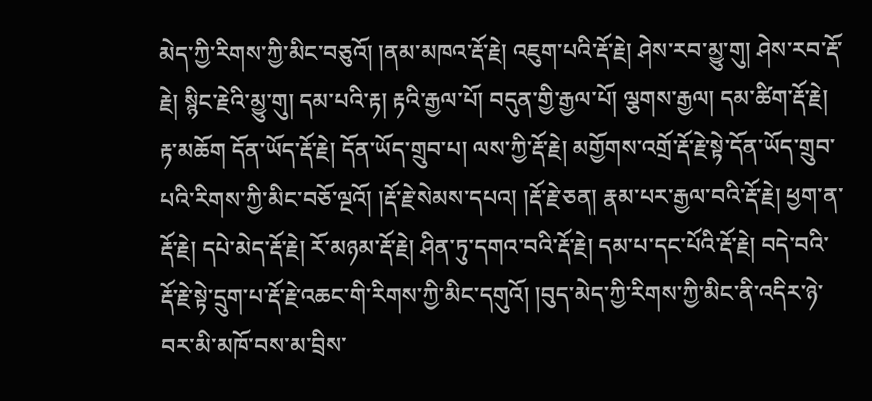མེད་ཀྱི་རིགས་ཀྱི་མིང་བཅུའོ། །ནམ་མཁའ་རྡོ་རྗེ། འཇུག་པའི་རྡོ་རྗེ། ཤེས་རབ་མྱུ་གུ། ཤེས་རབ་རྡོ་རྗེ། སྙིང་རྗེའི་མྱུ་གུ། དམ་པའི་རྟ། རྟའི་རྒྱལ་པོ། བདུན་གྱི་རྒྱལ་པོ། ལྕགས་རྒྱལ། དམ་ཚིག་རྡོ་རྗེ། རྟ་མཆོག དོན་ཡོད་རྡོ་རྗེ། དོན་ཡོད་གྲུབ་པ། ལས་ཀྱི་རྡོ་རྗེ། མགྱོགས་འགྲོ་རྡོ་རྗེ་སྟེ་དོན་ཡོད་གྲུབ་པའི་རིགས་ཀྱི་མིང་བཅོ་ལྔའོ། །རྡོ་རྗེ་སེམས་དཔའ། །རྡོ་རྗེ་ཅན། རྣམ་པར་རྒྱལ་བའི་རྡོ་རྗེ། ཕྱག་ན་རྡོ་རྗེ། དཔེ་མེད་རྡོ་རྗེ། རོ་མཉམ་རྡོ་རྗེ། ཤིན་ཏུ་དགའ་བའི་རྡོ་རྗེ། དམ་པ་དང་པོའི་རྡོ་རྗེ། བདེ་བའི་རྡོ་རྗེ་སྟེ་དྲུག་པ་རྡོ་རྗེ་འཆང་གི་རིགས་ཀྱི་མིང་དགུའོ། །བུད་མེད་ཀྱི་རིགས་ཀྱི་མིང་ནི་འདིར་ཉེ་བར་མི་མཁོ་བས་མ་བྲིས་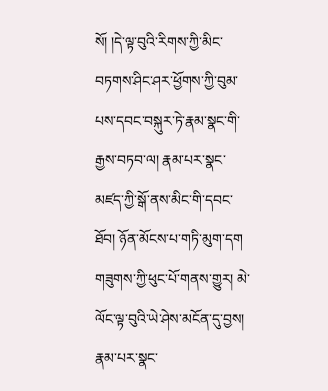སོ། །དེ་ལྟ་བུའི་རིགས་ཀྱི་མིང་བཏགས་ཤིང་ཤར་ཕྱོགས་ཀྱི་བུམ་པས་དབང་བསྐུར་ཏེ་རྣམ་སྣང་གི་རྒྱས་བཏབ་ལ། རྣམ་པར་སྣང་མཛད་ཀྱི་སྒོ་ནས་མིང་གི་དབང་ཐོབ། ཉོན་མོངས་པ་གཏི་མུག་དག གཟུགས་ཀྱི་ཕུང་པོ་གནས་གྱུར། མེ་ལོང་ལྟ་བུའི་ཡེ་ཤེས་མངོན་དུ་བྱས། རྣམ་པར་སྣང་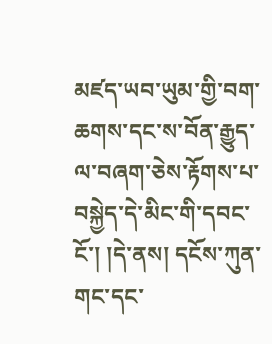མཛད་ཡབ་ཡུམ་གྱི་བག་ཆགས་དང་ས་བོན་རྒྱུད་ལ་བཞག་ཅེས་རྟོགས་པ་བསྐྱེད་དེ་མིང་གི་དབང་ངོ་། །དེ་ནས། དངོས་ཀུན་གང་དང་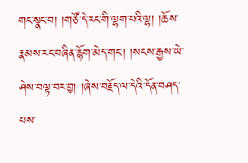གང་སྣང་བ། །གཙོ་དེ་རང་གི་ལྷག་པའི་ལྷ། །ཆོས་རྣམས་རང་བཞིན་རྙོག་མེད་གང་། །སངས་རྒྱས་ཡེ་ཤེས་བལྟ་བར་བྱ། །ཞེས་བརྗོད་ལ་དེའི་དོན་བཤད་པས་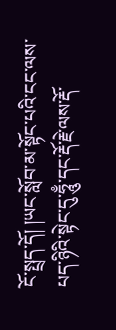ངོ་སྤྲད་དོ། །ཡང་སློབ་མ་སྟོང་པའི་ངང་ལས་པད་ཉིའི་སྟེང་དུ་ཧཱུྃ་དང་རྡོ་རྗེ་ལས་རྡོ་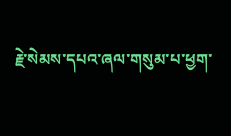རྗེ་སེམས་དཔའ་ཞལ་གསུམ་པ་ཕྱག་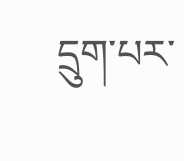དྲུག་པར་